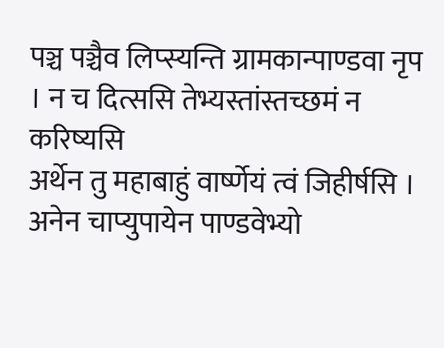पञ्च पञ्चैव लिप्स्यन्ति ग्रामकान्पाण्डवा नृप । न च दित्ससि तेभ्यस्तांस्तच्छमं न करिष्यसि
अर्थेन तु महाबाहुं वार्ष्णेयं त्वं जिहीर्षसि । अनेन चाप्युपायेन पाण्डवेभ्यो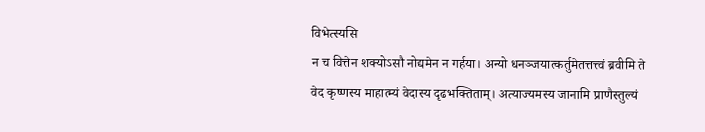विभेत्स्यसि
न च वित्तेन शक्योऽसौ नोद्यमेन न गर्हया। अन्यो धनञ्जयात्कर्तुमेतत्तत्त्वं ब्रवीमि ते
वेद कृष्णस्य माहात्म्यं वेदास्य दृढभक्तिताम्। अत्याज्यमस्य जानामि प्राणैस्तुल्यं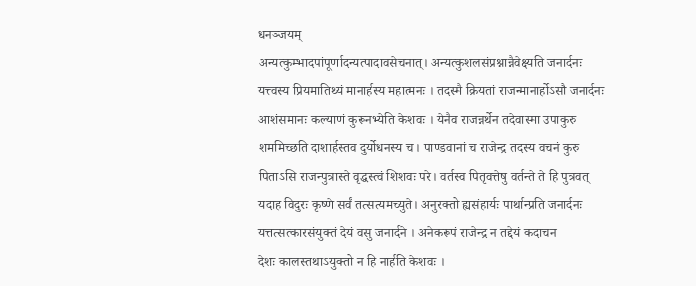धनञ्जयम्
अन्यत्कुम्भादपांपूर्णादन्यत्पादावसेचनात्। अन्यत्कुशलसंप्रश्नान्नैवेक्ष्यति जनार्दनः
यत्त्वस्य प्रियमातिथ्यं मानार्हस्य महात्मनः । तदस्मै क्रियतां राजन्मानार्होऽसौ जनार्दनः
आशंसमानः कल्याणं कुरूनभ्येति केशवः । येनैव राजन्नर्थेन तदेवास्मा उपाकुरु
शममिच्छति दाशार्हस्तव दुर्योधनस्य च। पाण्डवानां च राजेन्द्र तदस्य वचनं कुरु
पिताऽसि राजन्पुत्रास्ते वृद्धस्त्वं शिशवः परे। वर्तस्व पितृवत्तेषु वर्तन्ते ते हि पुत्रवत्
यदाह विदुरः कृष्णे सर्वं तत्सत्यमच्युते। अनुरक्तो ह्यसंहार्यः पार्थान्प्रति जनार्दनः
यत्तत्सत्कारसंयुक्तं देयं वसु जनार्दने । अनेकरूपं राजेन्द्र न तद्देयं कदाचन
देशः कालस्तथाऽयुक्तो न हि नार्हति केशवः ।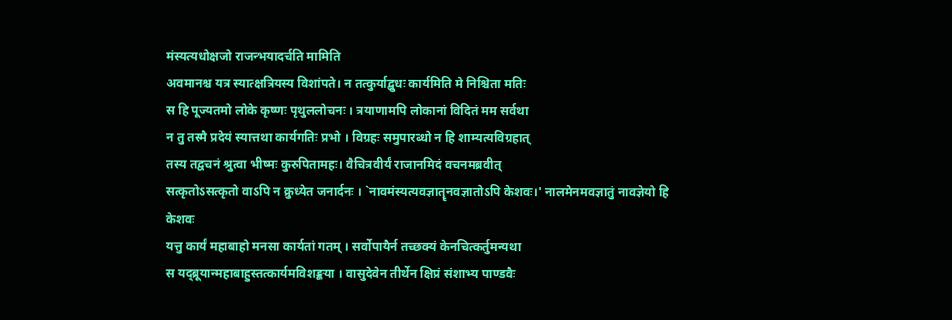मंस्यत्यधोक्षजो राजन्भयादर्चति मामिति
अवमानश्च यत्र स्यात्क्षत्रियस्य विशांपते। न तत्कुर्याद्बुधः कार्यमिति मे निश्चिता मतिः
स हि पूज्यतमो लोके कृष्णः पृथुललोचनः । त्रयाणामपि लोकानां विदितं मम सर्वथा
न तु तस्मै प्रदेयं स्यात्तथा कार्यगतिः प्रभो । विग्रहः समुपारब्धो न हि शाम्यत्यविग्रहात्
तस्य तद्वचनं श्रुत्वा भीष्मः कुरुपितामहः। वैचित्रवीर्यं राजानमिदं वचनमब्रवीत्
सत्कृतोऽसत्कृतो वाऽपि न क्रुध्येत जनार्दनः । `नावमंस्यत्यवज्ञातॄनवज्ञातोऽपि केशवः।' नालमेनमवज्ञातुं नावज्ञेयो हि केशवः
यत्तु कार्यं महाबाहो मनसा कार्यतां गतम् । सर्वोपायैर्न तच्छक्यं केनचित्कर्तुमन्यथा
स यद्ब्रूयान्महाबाहुस्तत्कार्यमविशङ्कया । वासुदेवेन तीर्थेन क्षिप्रं संशाभ्य पाण्डवैः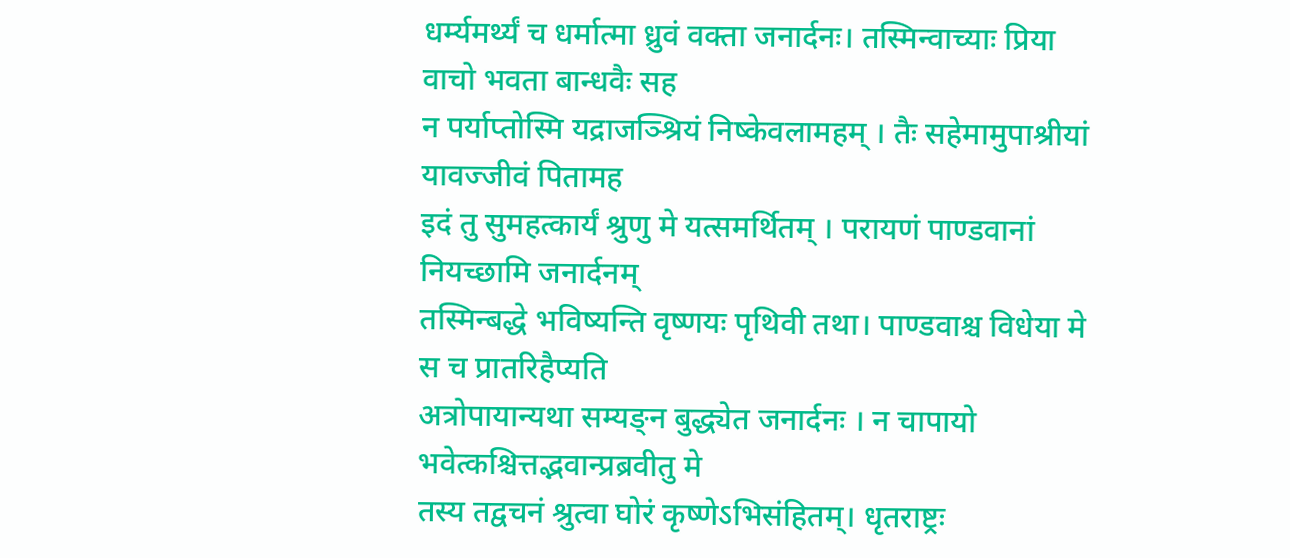धर्म्यमर्थ्यं च धर्मात्मा ध्रुवं वक्ता जनार्दनः। तस्मिन्वाच्याः प्रिया वाचो भवता बान्धवैः सह
न पर्याप्तोस्मि यद्राजञ्श्रियं निष्केवलामहम् । तैः सहेमामुपाश्रीयां यावज्जीवं पितामह
इदं तु सुमहत्कार्यं श्रुणु मे यत्समर्थितम् । परायणं पाण्डवानां नियच्छामि जनार्दनम्
तस्मिन्बद्धे भविष्यन्ति वृष्णयः पृथिवी तथा। पाण्डवाश्च विधेया मे स च प्रातरिहैप्यति
अत्रोपायान्यथा सम्यङ्न बुद्ध्येत जनार्दनः । न चापायो भवेत्कश्चित्तद्भवान्प्रब्रवीतु मे
तस्य तद्वचनं श्रुत्वा घोरं कृष्णेऽभिसंहितम्। धृतराष्ट्रः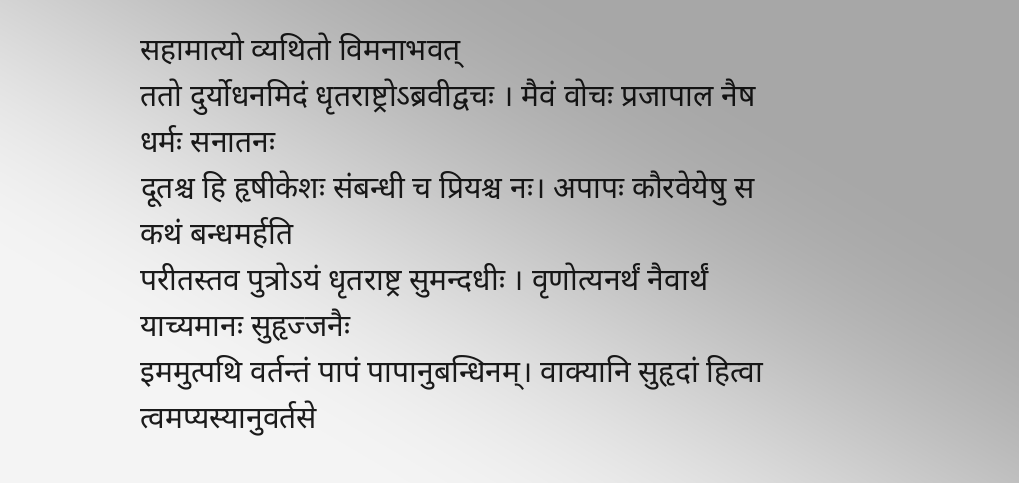सहामात्यो व्यथितो विमनाभवत्
ततो दुर्योधनमिदं धृतराष्ट्रोऽब्रवीद्वचः । मैवं वोचः प्रजापाल नैष धर्मः सनातनः
दूतश्च हि हृषीकेशः संबन्धी च प्रियश्च नः। अपापः कौरवेयेषु स कथं बन्धमर्हति
परीतस्तव पुत्रोऽयं धृतराष्ट्र सुमन्दधीः । वृणोत्यनर्थं नैवार्थं याच्यमानः सुहृज्जनैः
इममुत्पथि वर्तन्तं पापं पापानुबन्धिनम्। वाक्यानि सुहृदां हित्वा त्वमप्यस्यानुवर्तसे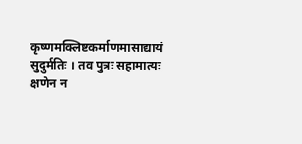कृष्णमक्लिष्टकर्माणमासाद्यायं सुदुर्मतिः । तव पुत्रः सहामात्यः क्षणेन न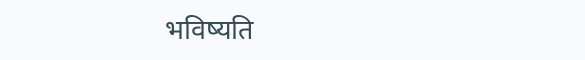भविष्यति